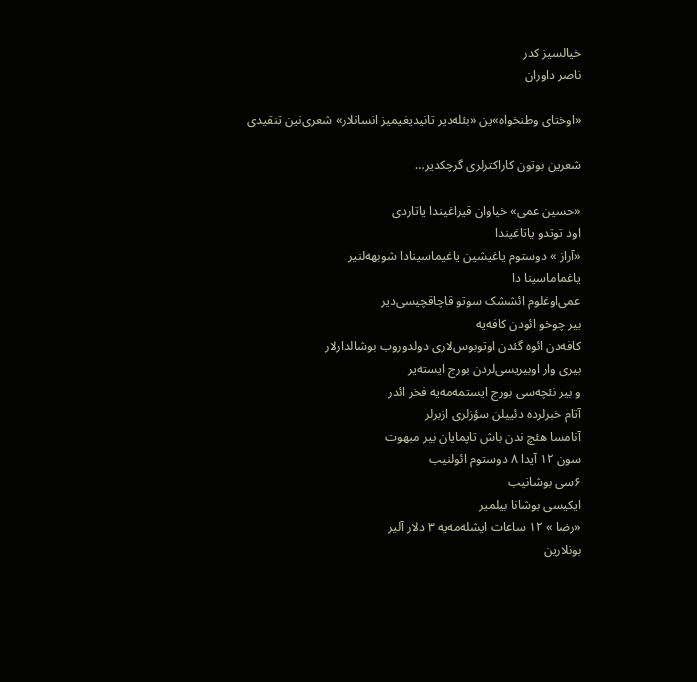خیالسیز کدر
ناصر داوران

«اوختای وطنخواه»ین «بئله‌دیر تانیدیغیمیز انسانلار» شعری‌نین تنقیدی

شعرین بوتون کاراکترلری گرچکدیر…

«حسین عمی» خیاوان قیراغیندا یاتاردی
اود توتدو یاتاغیندا
«آراز » دوستوم یاغیشین یاغیماسینادا شوبهه‌لنیر
یاغماماسینا دا
عمی‌اوغلوم ائششک سوتو قاچاقچیسی‌دیر
بیر چوخو ائودن کافه‌یه
کافه‌دن ائوه گئدن اوتوبوس‌لاری دولدوروب بوشالدارلار
بیری وار اوبیریسی‌لردن بورج ایسته‌یر
و بیر نئچه‌سی بورج ایستمه‌مه‌یه فخر ائدر
آتام خبرلرده دئییلن سؤزلری ازبرلر
آنامسا هئچ ندن باش تاپمایان بیر مبهوت
سون ۱۲ آیدا ۸ دوستوم ائولنیب
۶سی بوشانیب
ایکیسی بوشانا بیلمیر
«رضا » ۱۲ ساعات ایشله‌مه‌یه ۳ دلار آلیر
بونلارین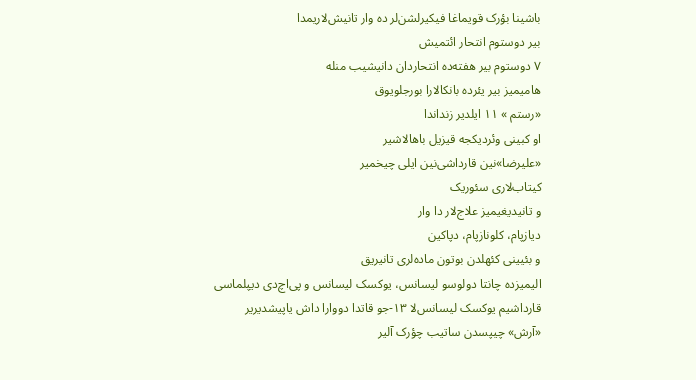باشینا بؤرک قویماغا فیکیرلشن‌لر ده وار تانیش‌لاریمدا
بیر دوستوم انتحار ائتمیش
۷ دوستوم بیر هفته‌ده انتحاردان دانیشیب منله
هامیمیز بیر یئرده بانکالارا بورجلویوق
«رستم » ۱۱ ایلدیر زنداندا
او کبینی وئردیکجه قیزیل باهالاشیر
«علیرضا»نین قارداشی‌نین ایلی چیخمیر
کیتاب‌لاری سئوریک
و تانیدیغیمیز علاج‌لار دا وار
دیازپام، کلونازپام، دپاکین
و بئیینی کئهلدن بوتون ماده‌لری تانیریق
الیمیزده چانتا دولوسو لیسانس، یوکسک لیسانس و پی‌اچ‌دی دیپلماسی
قارداشیم یوکسک لیسانس‌لا ۱۳-جو قاتدا دووارا داش یاپیشدیریر
«آرش» چیپسدن ساتیب چؤرک آلیر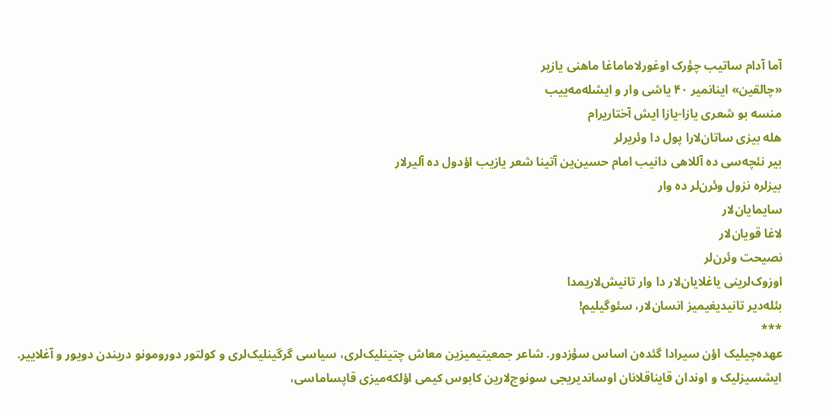آما آدام ساتیب چؤرک اوغورلاماماغا ماهنی یازیر
«چالقین» اینانمیر ۴۰ یاشی وار و ایشله‌مه‌ییب
منسه بو شعری یازا-یازا ایش آختاریرام
هله بیزی ساتان‌لارا پول دا وئریرلر
بیر نئچه‌سی ده آللاهی دانیب امام حسین‌ین آتینا شعر یازیب اؤدول ده آلیرلار
بیزلره نزول وئرن‌لر ده وار
سایمایان‌لار
لاغا قویان‌لار
نصیحت وئرن‌لر
اوزوک‌لرینی یاغلایان‌لار دا وار تانیش‌لاریمدا
بئله‌دیر تانیدیغیمیز ا‌نسان‌لار، سئوگیلیم!
***
عهده‌چیلیک اؤن سیرادا گئده‌ن اساس سؤزدور. شاعر جمعیتیمیزین معاش چتینلیک‌‌لری‌، سیاسی گرگینلیک‌‌لری‌ و کولتور دورومونو دریندن دویور و آغلاییر. ایشسیزلیک و اوندان قایناقلانان اوساندیریجی سونوج‌‌لارین کابوس کیمی اؤلکه‌میزی قاپساماسی،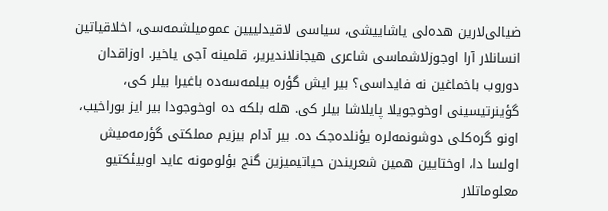ضیالی‌‌لارین هده‌لی یاشاییشی، سیاسی لاقیدلییین عمومیلشمه‌سی، اخلاقیاتین انسانلار آرا اوجوزلاشماسی شاعری هیجانلاندیریر، قلمینه آجی یاخیر. اوزاقدان دوروب باخماغین نه فایداسی؟ بیر ایش گؤره بیلمه‌سه‌ده باغیرا بیلر کی، گؤینرتیسینی اوخوجویلا پایلاشا بیلر کی. هله بلکه ده اوخوجودا بیر ایز بوراخیب، اونو گره‌کلی دوشونمه‌‌لره یؤنلده‌جک ده. بیر آدام بیزیم مملکتی گؤرمه‌میش اولسا دا، اوختایین همین شعریندن حیاتیمیزین گنج بؤلومونه عاید اوبیئکتیو معلوماتلار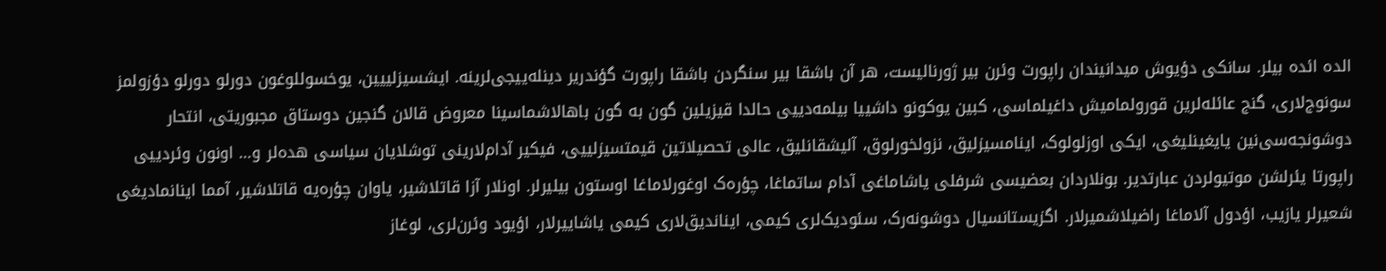الده ائده بیلر. سانکی دؤیوش میدانیندان راپورت وئرن بیر ژورنالیست، هر آن باشقا بیر سنگردن باشقا راپورت گؤندریر دینله‌ییجی‌‌لرینه. ایشسیزلییین، یوخسوللوغون دورلو دورلو دؤزولمز سونوج‌لاری، گنج عائله‌‌لرین قورولمامیش داغیلماسی، کبین یوکونو داشییا بیلمه‌دییی حالدا قیزیلین گون به گون باهالاشماسینا معروض قالان گنجین دوستاق مجبوریتی، انتحار دوشونجه‌سی‌نین یایغینلیغی، ایکی اوزلولوک، اینامسیزلیق، نزولخورلوق، آلیشقانلیق، عالی تحصیلاتین قیمتسیزلییی، فیکیر آدام‌‌لارینی توشلایان سیاسی هده‌‌لر و… اونون وئردییی راپورتا یئرلشن موتیو‌لردن عبارتدیر. بونلاردان بعضیسی شرفلی یاشاماغی آدام ساتماغا، چؤره‌ک اوغورلاماغا اوستون بیلیر‌لر. اونلار آزا قاتلاشیر، یاوان چؤره‌یه قاتلاشیر، آمما اینانمادیغی شعیر‌لر یازیب، اؤدول آلاماغا راضیلاشمیرلار. اگزیستانسیال دوشونه‌رک، سئودیک‌‌لری‌ کیمی، ایناندیق‌لاری کیمی یاشاییرلار، اؤیود وئرن‌‌لری‌، لوغاز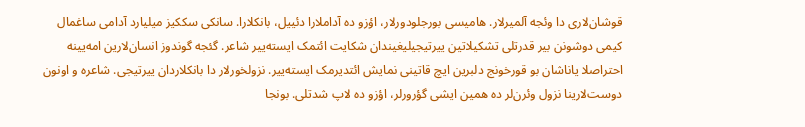قوشان‌لاری دا وئجه آلمیرلار. هامیسی بورجلودورلار، اؤزو ده آداملارا دئییل، بانکلارا. سانکی سککیز میلیارد آدامی ساغمال کیمی دوشونن بیر قدرتلی تشکیلاتین ییرتیجیلیغیندان شکایت ائتمک ایسته‌ییر شاعر. گئجه گوندوز انسان‌‌لارین امه‌یینه احتراصلا یاناشان بو قورخونج دلبرین ایچ قاتینی نمایش ائتدیرمک ایسته‌ییر. نزولخورلار دا بانکلاردان ییرتیجی. شاعره و اونون دوست‌‌لارینا نزول وئرن‌لر ده همین ایشی گؤرور‌لر، اؤزو ده لاپ شدتلی. بونجا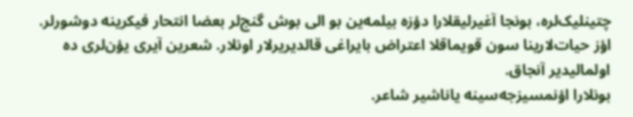چتینلیک‌‌لره، بونجا آغیرلیقلارا دؤزه بیلمه‌ین بو الی بوش گنج‌لر بعضا انتحار فیکرینه دوشور‌لر. اؤز حیات‌‌لارینا سون قویماقلا اعتراض بایراغی قالدیریرلار اونلار. شعرین آیری یؤن‌‌لری‌ ده اولمالیدیر آنجاق.
بونلارا اؤنمسیزجه‌سینه یاناشیر شاعر.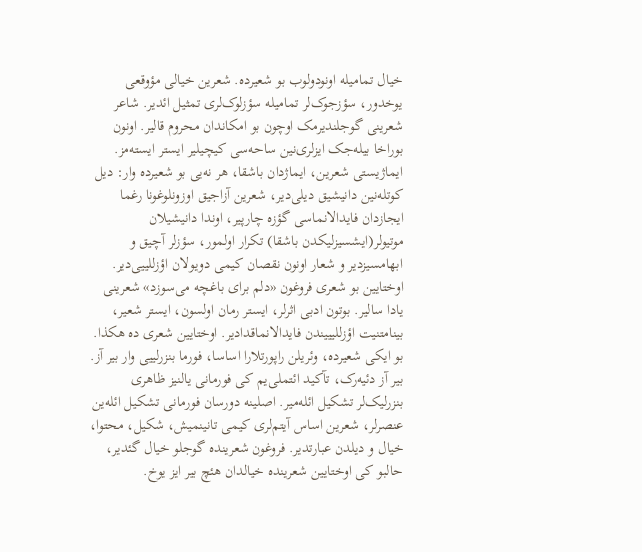خیال تمامیله اونودولوب بو شعیرده. شعرین خیالی مؤوقعی یوخدور، سؤزجوک‌لر تمامیله سؤزلوک‌‌لری‌ تمثیل ائدیر. شاعر شعرینی گوجلندیرمک اوچون بو امکاندان محروم قالیر. اونون بوراخا بیله‌جک ایز‌‌لری‌نین ساحه‌سی کیچیلیر ایستر ایسته‌مز. ایماژیستی شعرین، ایماژدان باشقا، هر نه‌یی بو شعیرده وار: دیل کوتله‌نین دانیشیق دیلی‌دیر، شعرین آزاجیق اوزونلوغونا رغما ایجازدان فایدالانماسی گؤزه چارپیر، اوندا دانیشیلان موتیو‌لر(ایشسیزلیکدن باشقا) تکرار اولمور، سؤز‌لر آچیق و ابهامسیزدیر و شعار اونون نقصان کیمی دویولان اؤزللییی‌دیر.
اوختایین بو شعری فروغون «دلم برای باغچه می‌سوزد» شعرینی یادا سالیر. بوتون ادبی اثر‌لر، ایستر رمان اولسون، ایستر شعیر، بینامتنیت اؤزللیییندن فایدالانماقدادیر. اوختایین شعری ده هکذا. بو ایکی شعیرده، وئریلن راپورتلارا اساسا، فورما بنزرلییی وار بیر آز. بیر آز دئیه‌رک، تآکید ائتملی‌یم کی فورمانی یالنیز ظاهری بنزرلیک‌لر تشکیل ائله‌میر. اصلینه دورسان فورمانی تشکیل ائله‌ین عنصر‌لر، شعرین اساس آیتم‌‌لری‌ کیمی تانینمیش، شکیل، محتوا، خیال و دیلدن عبارتدیر. فروغون شعرینده گوجلو خیال گئدیر، حالبو کی اوختایین شعرینده خیالدان هئچ بیر ایز یوخ.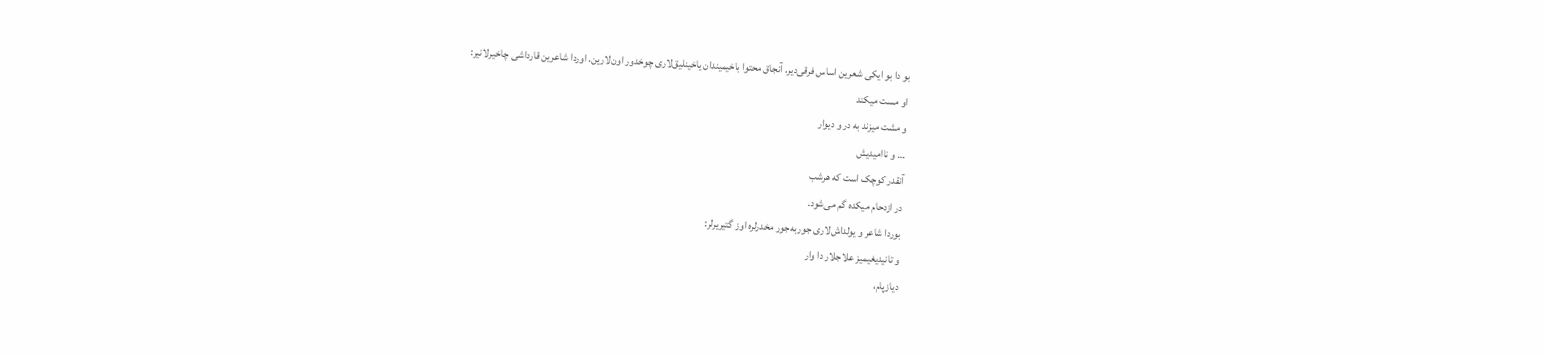بو دا بو ایکی شعرین اساس فرقی‌دیر. آنجاق محتوا باخیمیندان یاخینلیق‌لاری چوخدور اون‌‌لارین. اوردا شاعرین قارداشی چاخیرلانیر:
او مست میکند
و مشت میزند به در و دیوار
… و ناامیدیش
آنقدر کوچک است که هرشب
در ازدحام میکده گم می‌شود.
بوردا شاعر و یولداش‌لاری جوربه‌جور مخدر‌‌لره اوز گتیریر‌لر:
و تانیدیغیمیز علاجلار دا وار
دیازپام،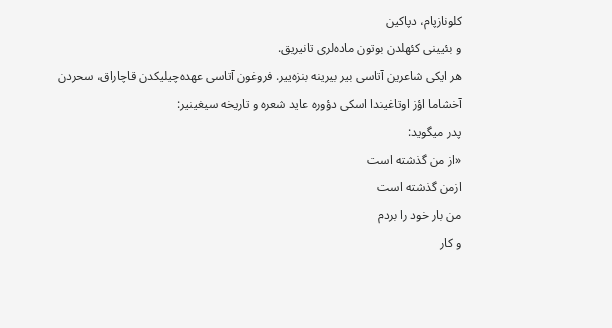کلونازپام، دپاکین
و بئیینی کئهلدن بوتون ماده‌‌لری‌ تانیریق.
هر ایکی شاعرین آتاسی بیر بیرینه بنزه‌ییر. فروغون آتاسی عهده‌چیلیکدن قاچاراق، سحردن آخشاما اؤز اوتاغیندا اسکی دؤوره عاید شعره و تاریخه سیغینیر:
پدر میگوید:
«از من گذشته است
ازمن گذشته است
من بار خود را بردم
و کار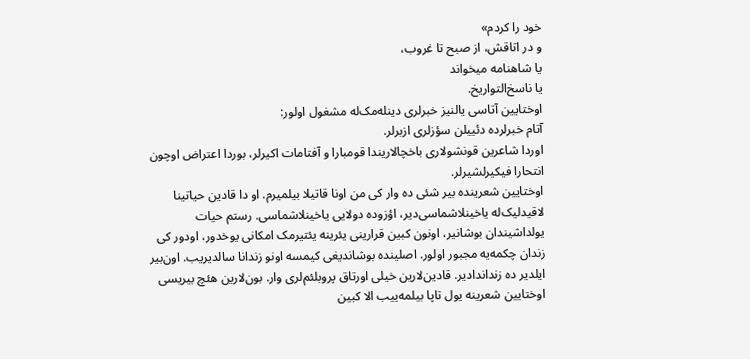خود را کردم»
و در اتاقش، از صبح تا غروب،
یا شاهنامه میخواند
یا ناسخ‌التواریخ.
اوختایین آتاسی یالنیز خبر‌‌لری‌ دینله‌مک‌له مشغول اولور:
آتام خبر‌لرده دئییلن سؤز‌‌لری‌ ازبر‌لر.
اوردا شاعرین قونشو‌لاری باخچا‌‌لاریندا قومبارا و آفتامات اکیر‌لر، بوردا اعتراض اوچون انتحارا فیکیرلشیر‌لر.
اوختایین شعرینده بیر شئی ده وار کی من اونا قاتیلا بیلمیرم. او دا قادین حیاتینا لاقیدلیک‌له یاخینلاشماسی‌دیر، اؤزوده دولایی یاخینلاشماسی. رستم حیات یولداشیندان بوشانیر، اونون کبین قرارینی یئرینه یئتیرمک امکانی یوخدور، اودور کی زندان چکمه‌یه مجبور اولور. اصلینده بوشاندیغی کیمسه اونو زندانا سالدیریب. اون‌بیر ایلدیر ده زنداندادیر. قادین‌‌لارین خیلی اورتاق پروبلئم‌‌لری‌ وار. بون‌‌لارین هئچ بیریسی اوختایین شعرینه یول تاپا بیلمه‌ییب الا کبین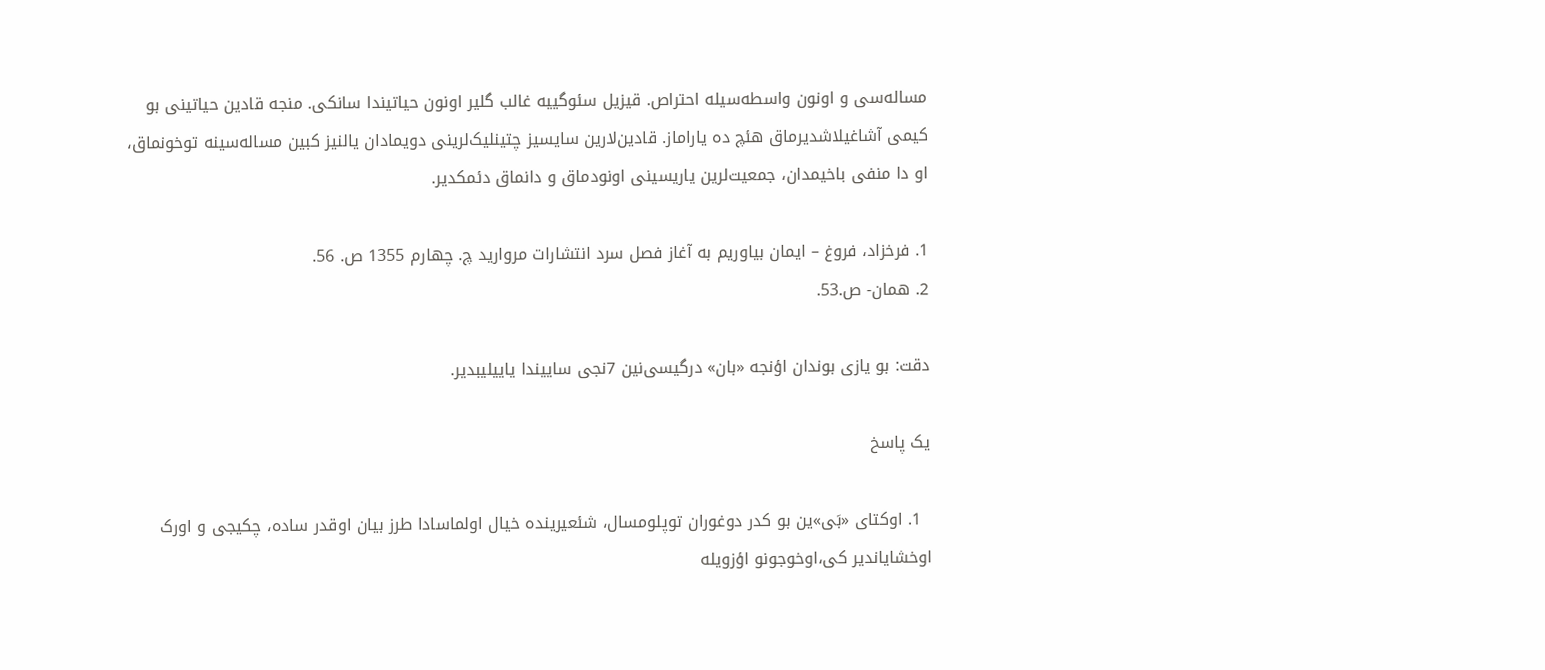مساله‌سی و اونون واسطه‌سیله احتراص. قیزیل سئوگییه غالب گلیر اونون حیاتیندا سانکی. منجه قادین حیاتینی بو کیمی آشاغیلاشدیرماق هئچ ده یاراماز. قادین‌‌لارین سایسیز چتینلیک‌‌لرینی دویمادان یالنیز کبین مساله‌سینه توخونماق، او دا منفی باخیمدان، جمعیت‌‌لرین یاریسینی اونودماق و دانماق دئمکدیر.

1. فرخزاد، فروغ – ایمان بیاوریم به آغاز فصل سرد انتشارات مروارید چ. چهارم 1355 ص. 56.
2. همان- ص.53.

دقت: بو یازی بوندان اؤنجه «بان» درگیسی‌نین 7نجی ساییندا یاییلیبدیر.

یک پاسخ

  1. اوکتای «بَی»ین بو کدر دوغوران توپلومسال، شئعیرینده خیال اولماسادا طرز بیان اوقدر ساده، چکیجی و اورک اوخشایاندیر کی،اوخوجونو اؤزویله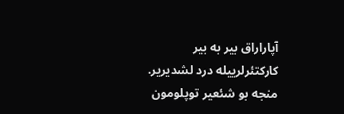آپاراراق بیر به بیر کارکتئرلرییله درد لشدیریر. منجه بو شئعیر توپلومون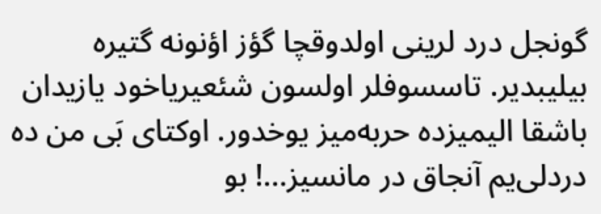گونجل درد لرینی اولدوقچا گؤز اؤنونه گتیره بیلیبدیر. تاسسوفلر اولسون شئعیریاخود یازیدان باشقا الیمیزده حربه‌میز یوخدور. اوکتای بَی من ده دردلی‌یم آنجاق در مانسیز…! بو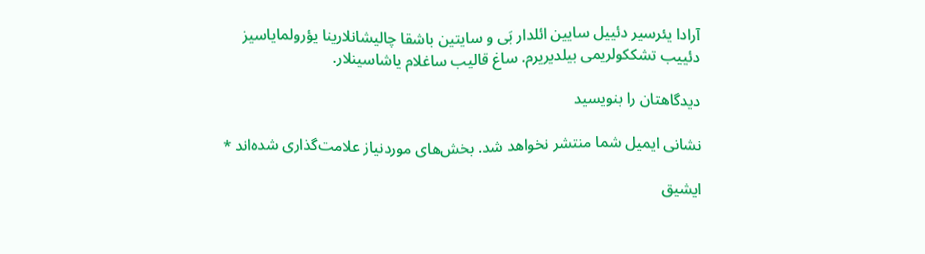آرادا یئرسیر دئییل سایین ائلدار بَی و سایتین باشقا چالیشانلارینا یؤرولمایاسیز دئییب تشککولریمی بیلدیریرم. ساغ قالیب ساغلام یاشاسینلار.

دیدگاهتان را بنویسید

نشانی ایمیل شما منتشر نخواهد شد. بخش‌های موردنیاز علامت‌گذاری شده‌اند *

ایشیق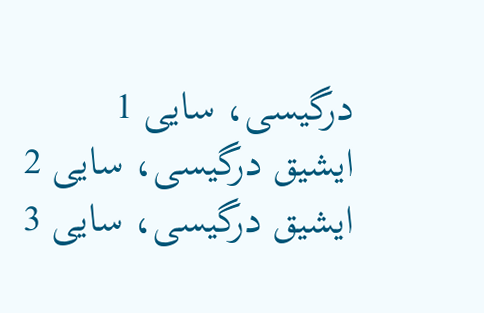درگیسی، سایی 1
ایشیق درگیسی، سایی 2
ایشیق درگیسی، سایی 3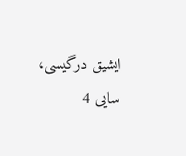ایشیق درگیسی، سایی 4